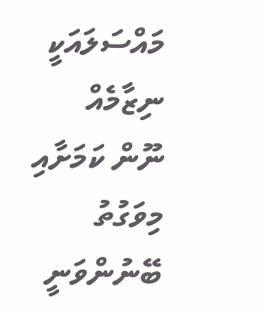މައްސަލައަކީ ނިޒާމެއް ނޫން ކަމަށާއި މިވަގުތު ބޭނުންވަނީ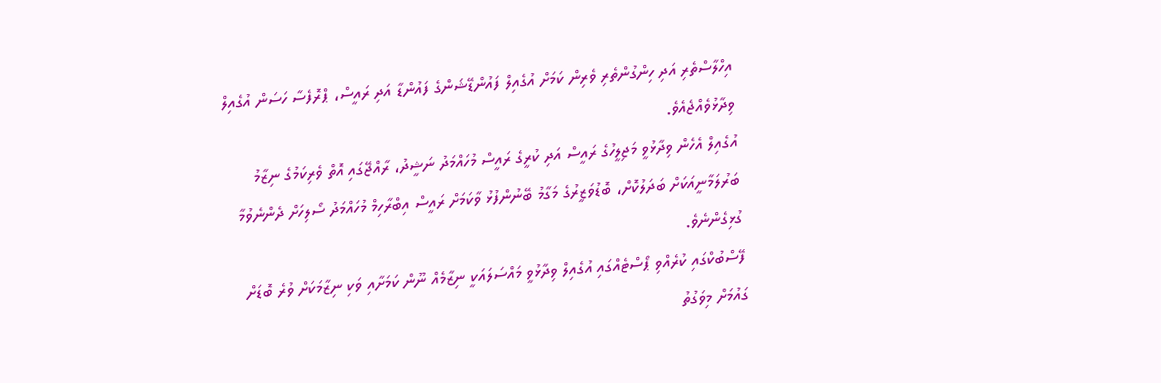އިހްލާސްތެރި އަދި ހިންގުންތެރި ވެރިން ކަމަށް އުގެއިލް ފައުންޑޭޝަންގެ ފައުންޑާ އަދި ރައީސް، ޕްރޮފެސާ ހަސަން އުގެއިލް ވިދާޅުވެއްޖެއެވެ.
އުގެއިލް އެހެން ވިދާޅުވީ މަޖިލީހުގެ ރައީސް އަދި ކުރީގެ ރައީސް މުހައްމަދު ނަޝީދު، ރާއްޖޭގައި އޮތް ވެރިކަމުގެ ނިޒާމު ބަރުލަމާނީއަކަށް ބަދަލުކޮށް، ބޮޑުވަޒީރުގެ މަގާމު ބޭނުންފުޅު ވާކަމަށް ރައީސް އިބްރާހިމް މުހައްމަދު ސޯލިހަށް ދެންނެވުމާ ގުޅިގެންނެވެ.
ފޭސްބުކްގައި ކުރެއްވި ޕޯސްޓެއްގައި އުގެއިލް ވިދާޅުވީ މައްސަލައަކީ ނިޒާމެއް ނޫން ކަމަށާއި ވަކި ނިޒާމަކަށް ވުރެ ބޮޑަށް ގައުމަށް މިވަގުތު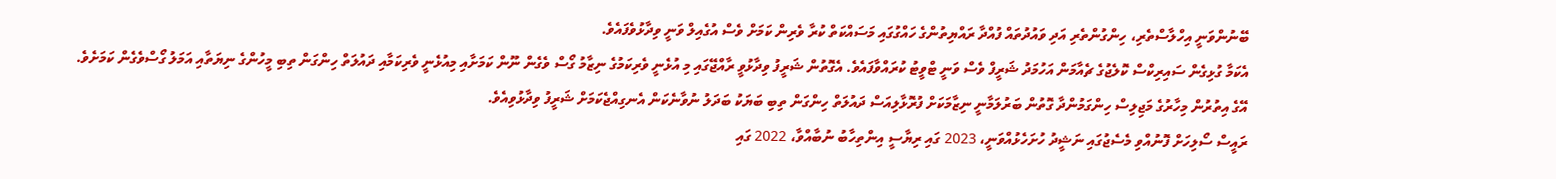ބޭނުންވަނީ އިހްލާސްތެރި، ހިންގުންތެރި އަދި ވައުދުތައް ފުއްދާ ރައްޔިތުންގެ ހައްގުގައި މަސައްކަތް ކުރާ ވެރިން ކަމަށް ވެސް އުގެއިލް ވަނީ ވިދާޅުވެފައެވެ.
އެކަމާ ގުޅިގެން ސައިރިކްސް ކޮލެޖުގެ ޗެއާމަން އަހުމަދު ޝަރީފް ވެސް ވަނީ ޓްވީޓު ކުރައްވާފައެވެ. އެގޮތުން ޝަރީފު ވިދާޅުވީ ރާއްޖޭގައި މި އުޅެނީ ވެރިކަމުގެ ނިޒާމު ގޯސް ވެގެން ނޫން ކަމަށާއި މިއުޅެނީ ވެރިކަމާއި ދައުލަތް ހިންގަން ތިބި މީހުންގެ ނިޔަތާއި އަމަލު ގޯސްވެގެން ކަމަށެވެ.
އޭގެ އިތުރުން މިހާރުގެ މަޖިލިސް ހިންގަމުންދާ ގޮތުން ބަރުލަމާނީ ނިޒާމަކަށް ފުރޮޅާލިއަސް ދައުލަތް ހިންގަން ތިބި ބަޔަކު ބަދަލު ނުވާނެކަން އެނގިއްޖެކަމަށް ޝަރީފު ވިދާޅުވިއެވެ.
ރައީސް ސޯލިހަށް ފޮނުއްވި މެސެޖުގައި ނަޝީދު ހުށަހެޅުއްވަނީ، 2023 ގައި ރިޔާސީ އިންތިހާބު ނުބާއްވާ، 2022 ގައި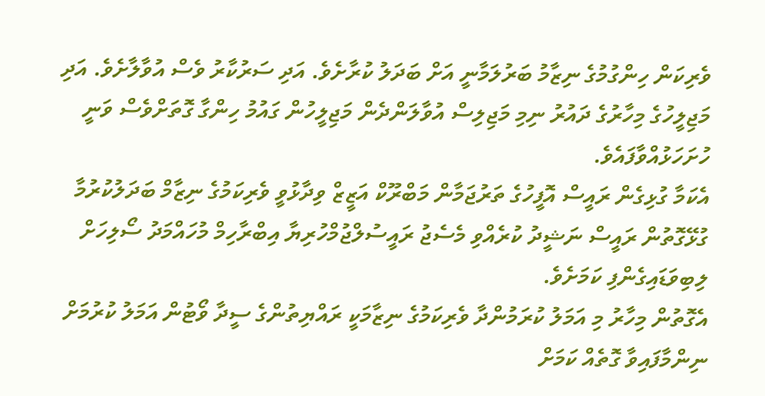ވެރިކަން ހިންގުމުގެ ނިޒާމު ބަރުލަމާނީ އަށް ބަދަލު ކުރާށެވެ. އަދި ސަރުކާރު ވެސް އުވާލާށެވެ. އަދި މަޖިލީހުގެ މިހާރުގެ ދައުރު ނިމި މަޖިލިސް އުވާލަންދެން މަޖިލީހުން ގައުމު ހިންގާ ގޮތަށްވެސް ވަނީ ހުށަހަޅުއްވާފައެވެ.
އެކަމާ ގުޅިގެން ރައީސް އޮފީހުގެ ތަރުޖަމާން މަބްރޫކް އަޒީޒް ވިދާޅުވީ ވެރިކަމުގެ ނިޒާމް ބަދަލުކުރުމާ ގުޅޭގޮތުން ރައީސް ނަޝީދު ކުރެއްވި މެސެޖު ރައީސުލްޖުމްހުރިޔާ އިބްރާހިމް މުހައްމަދު ސޯލިހަށް ލިބިވަޑައިގެންފި ކަމަށެވެ.
އެގޮތުން މިހާރު މި އަމަލު ކުރަމުންދާ ވެރިކަމުގެ ނިޒާމަކީ ރައްޔިތުންގެ ސީދާ ވޯޓުން އަމަލު ކުރުމަށް ނިންމާފައިވާ ގޮތެއް ކަމަށް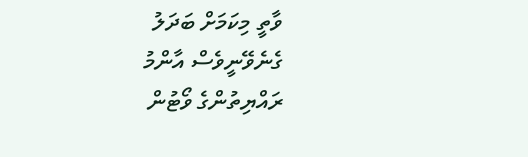ވާތީ މިކަމަށް ބަދަލު ގެނެވޭނީވެސް އާންމު ރައްޔިތުންގެ ވޯޓުން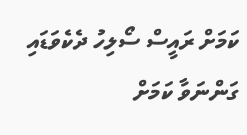ކަމަށް ރައީސް ސޯލިހު ދެކެވަޑައި ގަންނަވާ ކަމަށް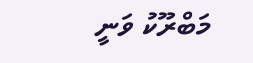މަބްރޫކު ވަނީ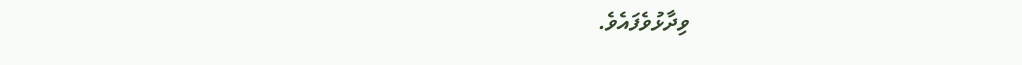ވިދާޅުވެފައެވެ.